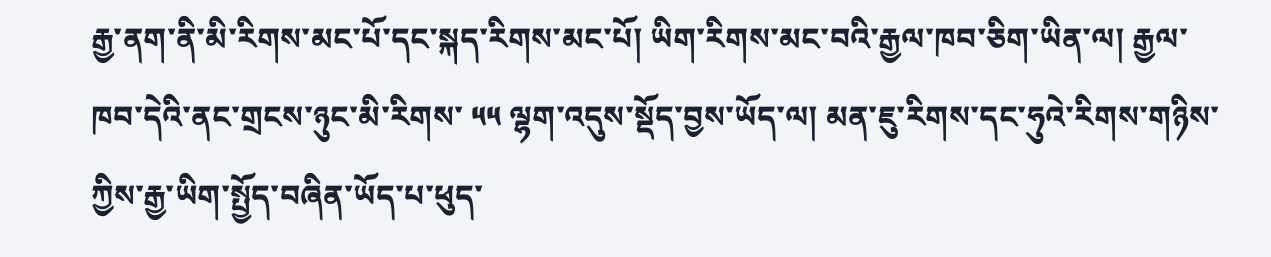རྒྱ་ནག་ནི་མི་རིགས་མང་པོ་དང་སྐད་རིགས་མང་པོ། ཡིག་རིགས་མང་བའི་རྒྱལ་ཁབ་ཅིག་ཡིན་ལ། རྒྱལ་ཁབ་དེའི་ནང་གྲངས་ཉུང་མི་རིགས་ ༥༥ ལྷག་འདུས་སྡོད་བྱས་ཡོད་ལ། མན་ཇུ་རིགས་དང་ཧུའེ་རིགས་གཉིས་ཀྱིས་རྒྱ་ཡིག་སྤྱོད་བཞིན་ཡོད་པ་ཕུད་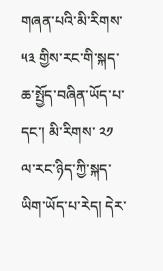གཞན་པའི་མི་རིགས་ ༥༣ གྱིས་རང་གི་སྐད་ཆ་སྤྱོད་བཞིན་ཡོད་པ་དང་། མི་རིགས་ ༢༡ ལ་རང་ཉིད་ཀྱི་སྐད་ཡིག་ཡོད་པ་རེད། དེར་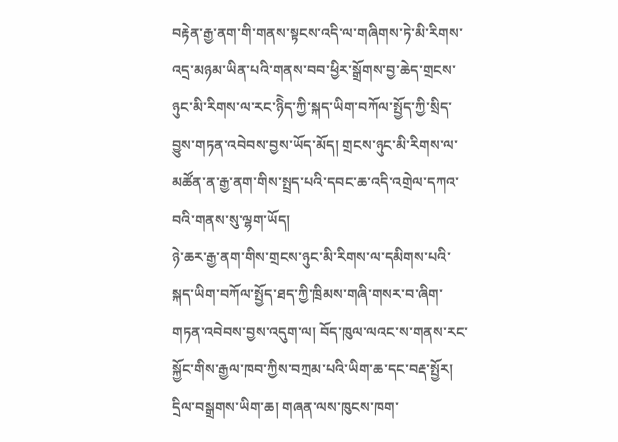བརྟེན་རྒྱ་ནག་གི་གནས་སྟངས་འདི་ལ་གཞིགས་ཏེ་མི་རིགས་འདྲ་མཉམ་ཡིན་པའི་གནས་བབ་ཕྱིར་སྒྲོགས་བྱ་ཆེད་གྲངས་ཉུང་མི་རིགས་ལ་རང་ཉིེད་ཀྱི་སྐད་ཡིག་བཀོལ་སྤྱོད་ཀྱི་སྲིད་བྱུས་གཏན་འབེབས་བྱས་ཡོད་མོད། གྲངས་ཉུང་མི་རིགས་ལ་མཚོན་ན་རྒྱ་ནག་གིས་སྤྲད་པའི་དབང་ཆ་འདི་འགྲེལ་དཀའ་བའི་གནས་སུ་ལྷག་ཡོད།
ཉེ་ཆར་རྒྱ་ནག་གིས་གྲངས་ཉུང་མི་རིགས་ལ་དམིགས་པའི་སྐད་ཡིག་བཀོལ་སྤྱོད་ཐད་ཀྱི་ཁྲིམས་གཞི་གསར་བ་ཞིག་གཏན་འབེབས་བྱས་འདུག་ལ། བོད་ཁུལ་ལའང་ས་གནས་རང་སྐྱོང་གིས་རྒྱལ་ཁབ་ཀྱིས་བཀྲམ་པའི་ཡིག་ཆ་དང་བརྡ་སྤྱོར། དྲིལ་བསྒྲགས་ཡིག་ཆ། གཞན་ལས་ཁུངས་ཁག་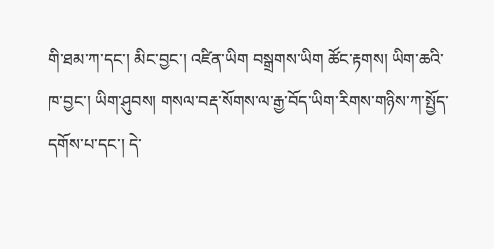གི་ཐམ་ཀ་དང་། མིང་བྱང་། འཛིན་ཡིག བསྒྲགས་ཡིག ཚོང་རྟགས། ཡིག་ཆའི་ཁ་བྱང་། ཡིག་ཤུབས། གསལ་བརྡ་སོགས་ལ་རྒྱ་བོད་ཡིག་རིགས་གཉིས་ཀ་སྤྱོད་དགོས་པ་དང་། དེ་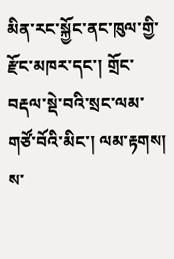མིན་རང་སྐྱོང་ནང་ཁུལ་གྱི་རྫོང་མཁར་དང་། གྲོང་བརྡལ་སྡེ་བའི་སྲང་ལམ་གཙོ་བོའི་མིང་། ལམ་རྟགས། ས་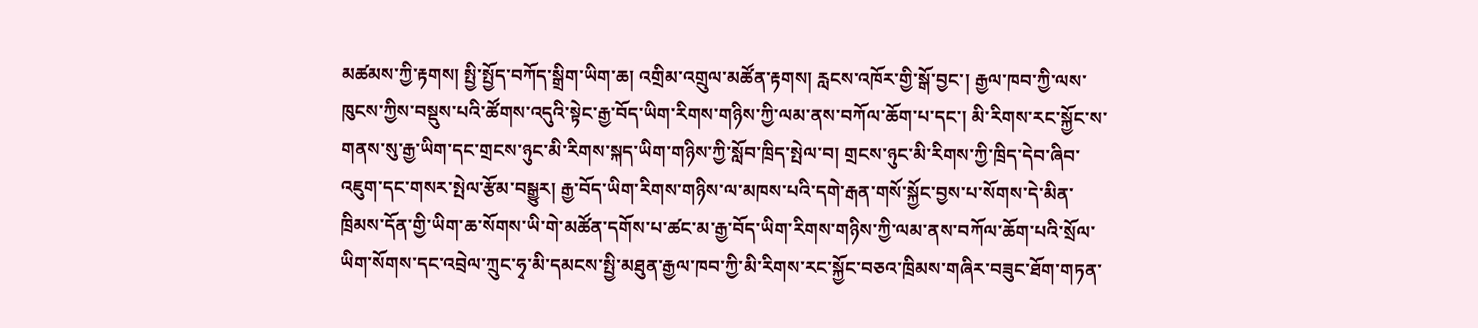མཚམས་ཀྱི་རྟགས། སྤྱི་སྤྱོད་བཀོད་སྒྲིག་ཡིག་ཆ། འགྲིམ་འགྲུལ་མཚོན་རྟགས། རླངས་འཁོར་གྱི་སྒོ་བྱང་། རྒྱལ་ཁབ་ཀྱི་ལས་ཁུངས་ཀྱིས་བསྡུས་པའི་ཚོགས་འདུའི་སྟེང་རྒྱ་བོད་ཡིག་རིགས་གཉིས་ཀྱི་ལམ་ནས་བཀོལ་ཆོག་པ་དང་། མི་རིགས་རང་སྐྱོང་ས་གནས་སུ་རྒྱ་ཡིག་དང་གྲངས་ཉུང་མི་རིགས་སྐད་ཡིག་གཉིས་ཀྱི་སློབ་ཁྲིད་སྤེལ་བ། གྲངས་ཉུང་མི་རིགས་ཀྱི་ཁྲིད་དེབ་ཞིབ་འཇུག་དང་གསར་སྤེལ་རྩོམ་བསྒྱུར། རྒྱ་བོད་ཡིག་རིགས་གཉིས་ལ་མཁས་པའི་དགེ་རྒན་གསོ་སྐྱོང་བྱས་པ་སོགས་དེ་མིན་ཁྲིམས་དོན་གྱི་ཡིག་ཆ་སོགས་ཡི་གེ་མཚོན་དགོས་པ་ཚང་མ་རྒྱ་བོད་ཡིག་རིགས་གཉིས་ཀྱི་ལམ་ནས་བཀོལ་ཆོག་པའི་སྲོལ་ཡིག་སོགས་དང་འབྲེལ་ཀྲུང་ཧྭ་མི་དམངས་སྤྱི་མཐུན་རྒྱལ་ཁབ་ཀྱི་མི་རིགས་རང་སྐྱོང་བཅའ་ཁྲིམས་གཞིར་བཟུང་ཐོག་གཏན་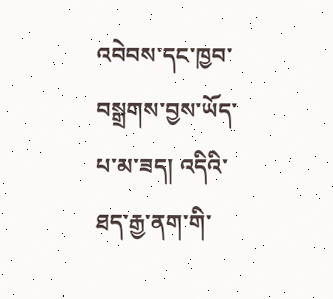འབེབས་དང་ཁྱབ་བསྒྲགས་བྱས་ཡོད་པ་མ་ཟད། འདིའི་ཐད་རྒྱ་ནག་གི་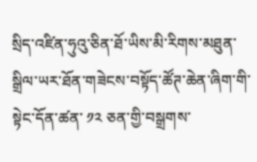སྲིད་འཛིན་ཧུའུ་ཅིན་ཐོ་ཡིས་མི་རིགས་མཐུན་སྒྲིལ་ཡར་ཐོན་གཟེངས་བསྟོད་ཚོཊ་ཆེན་ཞིག་གི་སྟེང་དོན་ཚན་ ༡༢ ཅན་གྱི་བསྒྲགས་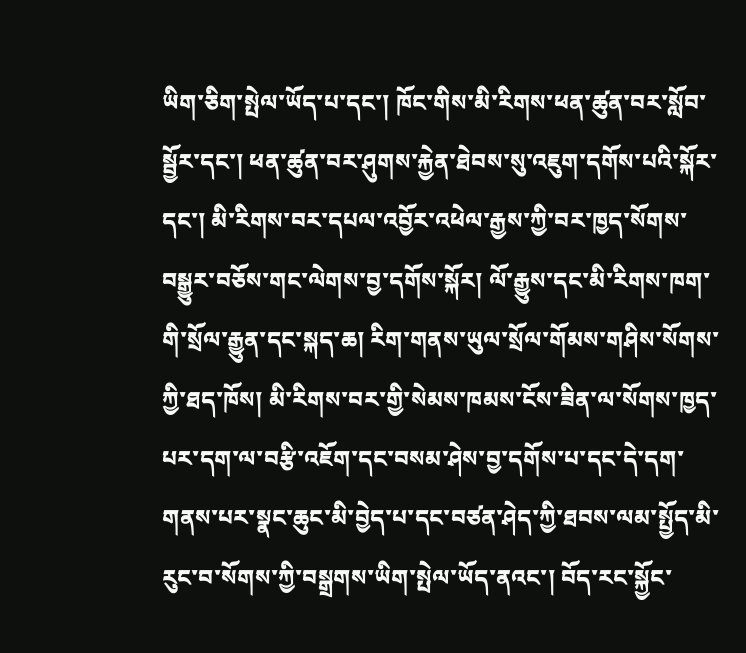ཡིག་ཅིག་སྤེལ་ཡོད་པ་དང་། ཁོང་གིས་མི་རིགས་ཕན་ཚུན་བར་སློབ་སྦྱོར་དང་། ཕན་ཚུན་བར་ཤུགས་རྐྱེན་ཐེབས་སུ་འཇུག་དགོས་པའི་སྐོར་དང་། མི་རིགས་བར་དཔལ་འབྱོར་འཕེལ་རྒྱས་ཀྱི་བར་ཁྱད་སོགས་བསྒྱུར་བཅོས་གང་ལེགས་བྱ་དགོས་སྐོར། ལོ་རྒྱུས་དང་མི་རིགས་ཁག་གི་སྲོལ་རྒྱུན་དང་སྐད་ཆ། རིག་གནས་ཡུལ་སྲོལ་གོམས་གཤིས་སོགས་ཀྱི་ཐད་ཁོས། མི་རིགས་བར་གྱི་སེམས་ཁམས་ངོས་ཟིན་ལ་སོགས་ཁྱད་པར་དག་ལ་བརྩི་འཇོག་དང་བསམ་ཤེས་བྱ་དགོས་པ་དང་དེ་དག་གནས་པར་སྣང་ཆུང་མི་བྱེད་པ་དང་བཙན་ཤེད་ཀྱི་ཐབས་ལམ་སྤྱོད་མི་རུང་བ་སོགས་ཀྱི་བསྒྲགས་ཡིག་སྤེལ་ཡོད་ནའང་། བོད་རང་སྐྱོང་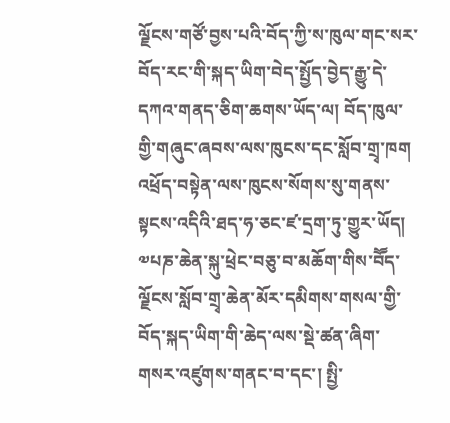ལྗོངས་གཙོ་བྱས་པའི་བོད་ཀྱི་ས་ཁུལ་གང་སར་བོད་རང་གི་སྐད་ཡིག་བེད་སྤྱོད་བྱེད་རྒྱུ་དེ་དཀའ་གནད་ཅིག་ཆགས་ཡོད་ལ། བོད་ཁུལ་གྱི་གཞུང་ཞབས་ལས་ཁུངས་དང་སློབ་གྲྭ་ཁག འཕྲོད་བསྟེན་ལས་ཁུངས་སོགས་སུ་གནས་སྟངས་འདིའི་ཐད་ཧ་ཅང་ཛ་དྲག་ཏུ་གྱུར་ཡོད། ༧པཎ་ཆེན་སྐུ་ཕྲེང་བཅུ་བ་མཆོག་གིས་བཽད་ལྗོངས་སློབ་གྲྭ་ཆེན་མོར་དམིགས་གསལ་གྱི་བོད་སྐད་ཡིག་གི་ཆེད་ལས་སྡེ་ཚན་ཞིག་གསར་འཛུགས་གནང་བ་དང་། སྤྱི་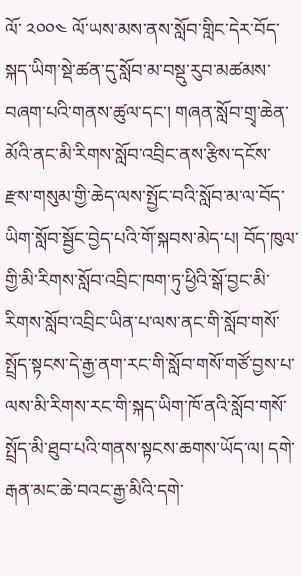ལོ་ ༢༠༠༤ ལོ་ཡས་མས་ནས་སློབ་གླིང་དེར་བོད་སྐད་ཡིག་སྡེ་ཚན་དུ་སློབ་མ་བསྡུ་རུབ་མཚམས་བཞག་པའི་གནས་ཚུལ་དང་། གཞན་སློབ་གྲྭ་ཆེན་མོའི་ནང་མི་རིགས་སློབ་འབྲིང་ནས་རྩིས་དངོས་རྫས་གསུམ་གྱི་ཆེད་ལས་སྤྱོང་བའི་སློབ་མ་ལ་བོད་ཡིག་སློབ་སྦྱོང་བྱེད་པའི་གོ་སྐབས་མེད་པ། བོད་ཁུལ་གྱི་མི་རིགས་སློབ་འབྲིང་ཁག་ཏུ་ཕྱིའི་སྒོ་བྱང་མི་རིགས་སློབ་འབྲིང་ཡིན་པ་ལས་ནང་གི་སློབ་གསོ་སྤྲོད་སྟངས་དེ་རྒྱ་ནག་རང་གི་སློབ་གསོ་གཙོ་བྱས་པ་ལས་མི་རིགས་རང་གི་སྐད་ཡིག་ཁོ་ནའི་སློབ་གསོ་སྤྲོད་མི་ཐུབ་པའི་གནས་སྟངས་ཆགས་ཡོད་ལ། དགེ་རྒན་མང་ཆེ་བའང་རྒྱ་མིའི་དགེ་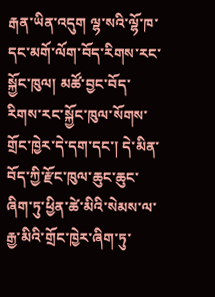རྒན་ཡིན་འདུག ལྷ་སའི་ལྷོ་ཁ་དང་མགོ་ལོག་བོད་རིགས་རང་སྐྱོང་ཁུལ། མཚོ་བྱང་བོད་རིགས་རང་སྐྱོང་ཁུལ་སོགས་གྲོང་ཁྱེར་དེ་དག་དང་། དེ་མིན་བོད་ཀྱི་རྫོང་ཁུལ་ཆུང་ཆུང་ཞིག་ཏུ་ཕྱིན་ཚེ་མིའི་སེམས་ལ་རྒྱ་མིའི་གྲོང་ཁྱེར་ཞིག་ཏུ་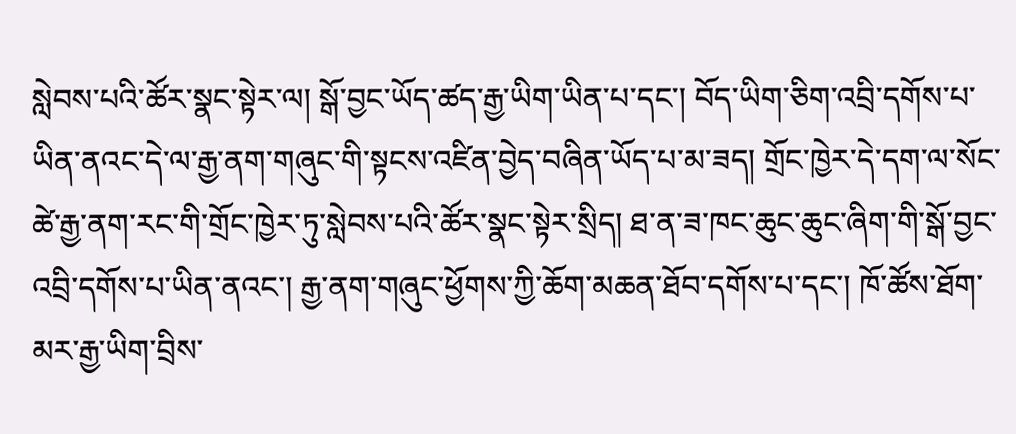སླེབས་པའི་ཚོར་སྣང་སྟེར་ལ། སྒོ་བྱང་ཡོད་ཚད་རྒྱ་ཡིག་ཡིན་པ་དང་། བོད་ཡིག་ཅིག་འབྲི་དགོས་པ་ཡིན་ནའང་དེ་ལ་རྒྱ་ནག་གཞུང་གི་སྟངས་འཛིན་བྱེད་བཞིན་ཡོད་པ་མ་ཟད། གྲོང་ཁྱེར་དེ་དག་ལ་སོང་ཚེ་རྒྱ་ནག་རང་གི་གྲོང་ཁྱེར་ཏུ་སླེབས་པའི་ཚོར་སྣང་སྟེར་སྲིད། ཐ་ན་ཟ་ཁང་ཆུང་ཆུང་ཞིག་གི་སྒོ་བྱང་འབྲི་དགོས་པ་ཡིན་ནའང་། རྒྱ་ནག་གཞུང་ཕྱོགས་ཀྱི་ཆོག་མཆན་ཐོབ་དགོས་པ་དང་། ཁོ་ཚོས་ཐོག་མར་རྒྱ་ཡིག་བྲིས་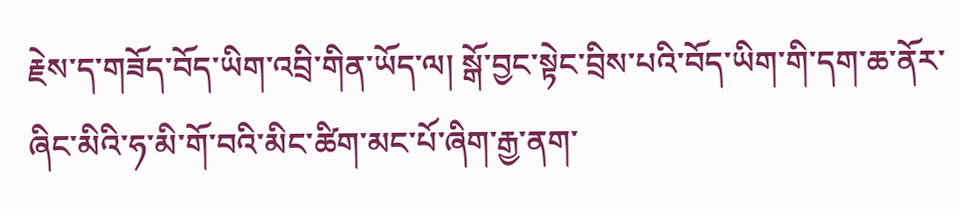རྗེས་ད་གཟོད་བོད་ཡིག་འབྲི་གིན་ཡོད་ལ། སྒོ་བྱང་སྟེང་བྲིས་པའི་བོད་ཡིག་གི་དག་ཆ་ནོར་ཞིང་མིའི་ཧ་མི་གོ་བའི་མིང་ཚིག་མང་པོ་ཞིག་རྒྱ་ནག་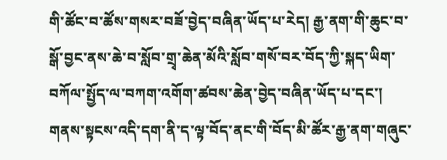གི་ཚོང་བ་ཚོས་གསར་བཟོ་བྱེད་བཞིན་ཡོད་པ་རེད། རྒྱ་ནག་གི་ཆུང་བ་སྒོ་བྱང་ནས་ཆེ་བ་སློབ་གྲྭ་ཆེན་མོའི་སློབ་གསོ་བར་བོད་ཀྱི་སྐད་ཡིག་བཀོལ་སྤྱོད་ལ་བཀག་འགོག་ཚབས་ཆེན་བྱེད་བཞིན་ཡོད་པ་དང་། གནས་སྟངས་འདི་དག་ནི་ད་ལྟ་བོད་ནང་གི་བོད་མི་ཚོར་རྒྱ་ནག་གཞུང་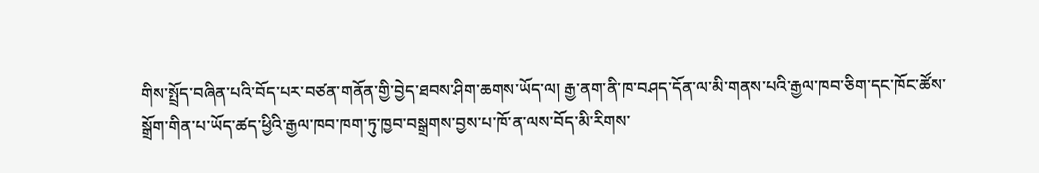གིས་སྤྲོད་བཞིན་པའི་བོད་པར་བཙན་གནོན་གྱི་བྱེད་ཐབས་ཤིག་ཆགས་ཡོད་ལ། རྒྱ་ནག་ནི་ཁ་བཤད་དོན་ལ་མི་གནས་པའི་རྒྱལ་ཁབ་ཅིག་དང་ཁོང་ཚོས་སྒྲོག་གིན་པ་ཡོད་ཚད་ཕྱིའི་རྒྱལ་ཁབ་ཁག་ཏུ་ཁྱབ་བསྒྲགས་བྱས་པ་ཁོ་ན་ལས་བོད་མི་རིགས་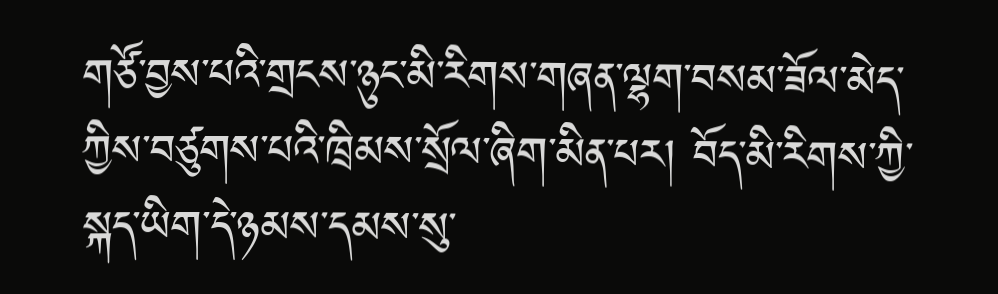གཙོ་བྱས་པའི་གྲངས་ཉུང་མི་རིགས་གཞན་ལྷག་བསམ་ཟོལ་མེད་ཀྱིས་བཙུགས་པའི་ཁྲིམས་སྲོལ་ཞིག་མིན་པར། བོད་མི་རིགས་ཀྱི་སྐད་ཡིག་དེ་ཉམས་དམས་སུ་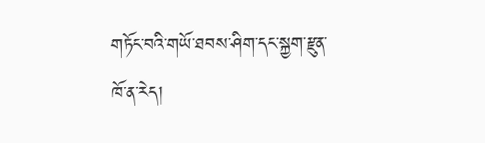གཏོང་བའི་གཡོ་ཐབས་ཤིག་དང་སྐྱག་རྫུན་ཁོ་ན་རེད།